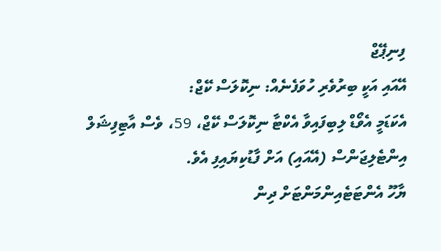ފިނިޕޭޖް
އޭއައި އަކީ ބިރުވެރި ހުވަފެނެއް: ނިކޮލަސް ކޭޖް:
އެކަޑަމީ އެވޯޑް ލިބިފައިވާ އެކްޓާ ނިކޮލަސް ކޭޖް، 59، ވެސް އާޓިފިޝަލް އިންޓެލިޖަންސް (އޭއައި) އަށް ފާޑުކިޔައިފި އެވެ.
ޔާހޫ އެންޓަޓެއިންމަންޓަށް ދިން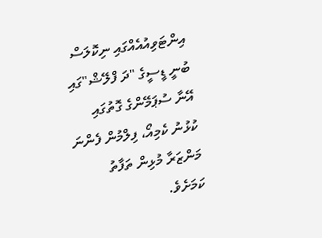އިންޓަވިއުއެއްގައި ނިކޮލަސް ބުނީ ޑީސީގެ "ދަ ފްލޭޝް"ގައި އޭނާ ސުޕަމޭންގެ ގޮތުގައި ކުޅުނު ކެމިއޯ، ފިލްމުން ފެންނަ މަންޒަރާ މުޅިން ތަފާތު ކަމަށެވެ.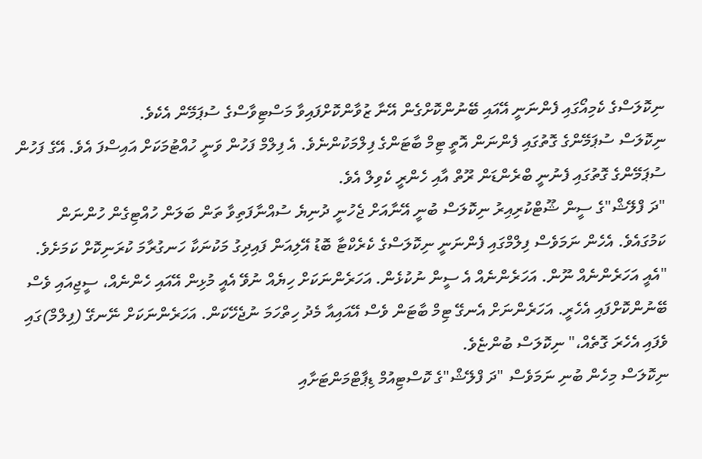ނިކޮލަސްގެ ކެމިއޯގައި ފެންނަނީ އޭއައި ބޭނުންކޮށްގެން އޭނާ ޒުވާންކޮށްފައިވާ މަސްޓިވާސްގެ ސުޕަމޭން އެކެވެ.
ނިކޮލަސް ސުޕަމޭންގެ ގޮތުގައި ފެންނަން އޮތީ ޓިމް ބާޓަންގެ ފިލްމަކުންނެވެ. އެ ފިލްމް ފަހުން ވަނީ ހުއްޓުމަކަށް އައިސްފަ އެވެ. އޭގެ ފަހުން ސުޕަމޭންގެ ގޮތުގައި ފެނުނީ ބްރެންޑަން ރޫތް އާއި ހެންރީ ކެވިލް އެވެ.
"ދަ ފްލޭޝް"ގެ ސީން ޝޫޓްކުރިއިރު ނިކޮލަސް ބުނީ އޭނާއަށް ޖެހުނީ ދުނިޔެ ސުއްނާފަތިވާ ތަން ބަލަން ހުއްޓިގެން ހުންނަން ކަމުގައެވެ. އެހެން ނަމަވެސް ފިލްމްގައި ފެންނަނީ ނިކޮލަސްގެ ކެރެކްޓާ ބޮޑު އޭލިއަން ފައިދިގު މަކުނަކާ ހަނގުރާމަ ކުރަނިކޮށް ކަމަށެވެ.
"އެއީ އަހަރެންނެއް ނޫން. އަހަރެންނެއް އެ ސީން ނުކުޅެން. އަހަރެންނަކަށް ހިޔެއް ނުވޭ އެއީ މުޅިން އޭއައި ހެންނެއް، ސީޖިއައި ވެސް ބޭނުންކޮށްފައި އެހެރީ. އަހަރެންނަށް އެނގޭ ޓިމް ބާޓަން ވެސް އޭއައިއާ މެދު ހިތްހަމަ ނުޖެހޭކަން. އަހަރެންނަކަށް ނޭނގޭ (ފިލްމް)ގައި ވެފައި އެހެރަ ގޮތެއް،" ނިކޮލަސް ބުންޏެވެ.
ނިކޮލަސް މިހެން ބުނި ނަމަވެސް "ދަ ފްލޭޝް"ގެ ކޮސްޓިއުމް ޑިޕާޓްމަންޓަށާއި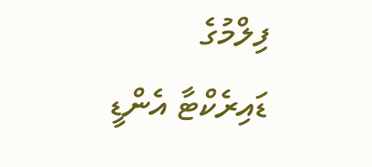ފިލްމުގެ ޑައިރެކްޓާ އެންޑީ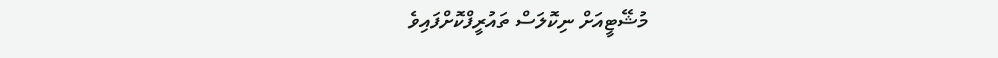މުޝޭޓީއަށް ނިކޮލަސް ތައުރީފްކޮށްފައިވެ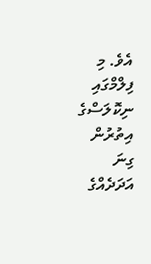އެވެ. މި ފިލްމްގައި ނިކޮލަސްގެ އިތުރުން ގިނަ އަދަދެއްގެ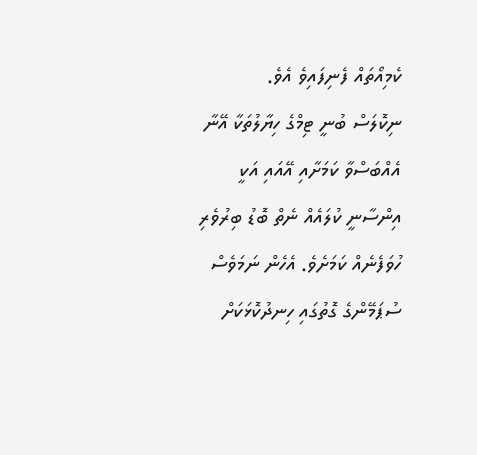ކެމިއޯތައް ފެނިފައިވެ އެވެ.
ނިކޮލަސް ބުނީ ޓިމްގެ ހިޔާލުތަކާ އޭނާ އެއްބަސްވާ ކަމަށާއި އޭއައި އަކީ އިންސާނީ ކުލައެއް ނެތް ބޮޑު ބިރުވެރި ހުވަފެނެއް ކަމަށެވެ. އެހެން ނަމަވެސް ސުޕަމޭންގެ ގޮތުގައި ހިނދުކޮޅަކަށް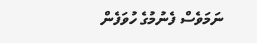ނަމަވެސް ފެނުމުގެ ހުވަފެން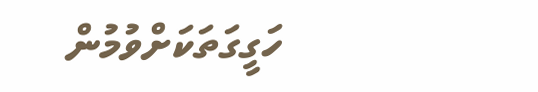ހަގީގަތަކަށްވުމުން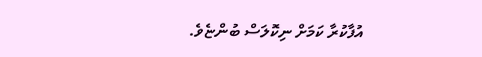އުފާކުރާ ކަމަށް ނިކޮލަސް ބުންޏެވެ.